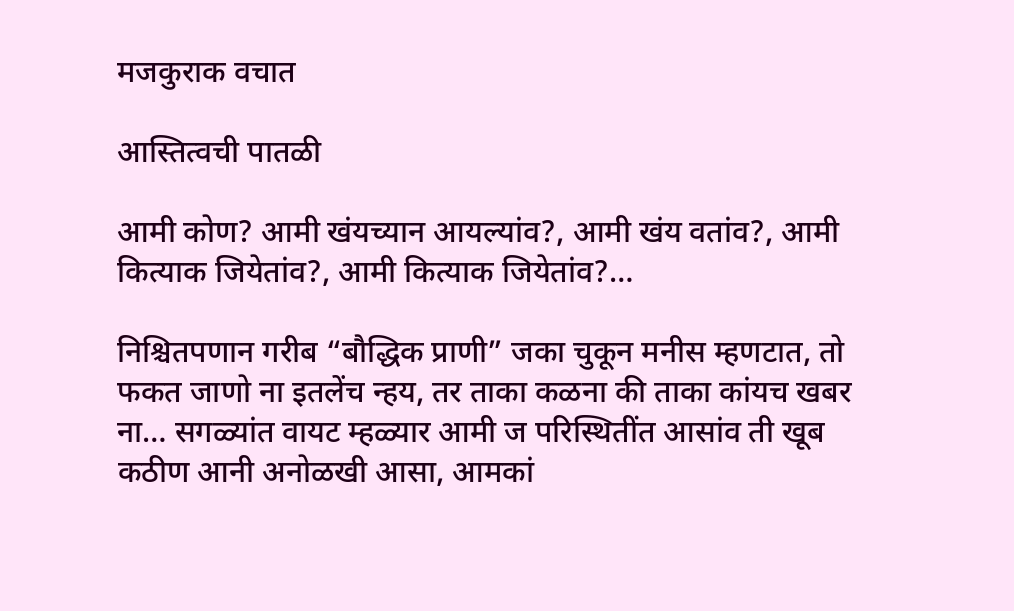मजकुराक वचात

आस्तित्वची पातळी

आमी कोण? आमी खंयच्यान आयल्यांव?, आमी खंय वतांव?, आमी कित्याक जियेतांव?, आमी कित्याक जियेतांव?…

निश्चितपणान गरीब “बौद्धिक प्राणी” जका चुकून मनीस म्हणटात, तो फकत जाणो ना इतलेंच न्हय, तर ताका कळना की ताका कांयच खबर ना… सगळ्यांत वायट म्हळ्यार आमी ज परिस्थितींत आसांव ती खूब कठीण आनी अनोळखी आसा, आमकां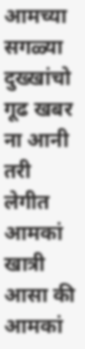आमच्या सगळ्या दुख्खांचो गूढ खबर ना आनी तरी लेगीत आमकां खात्री आसा की आमकां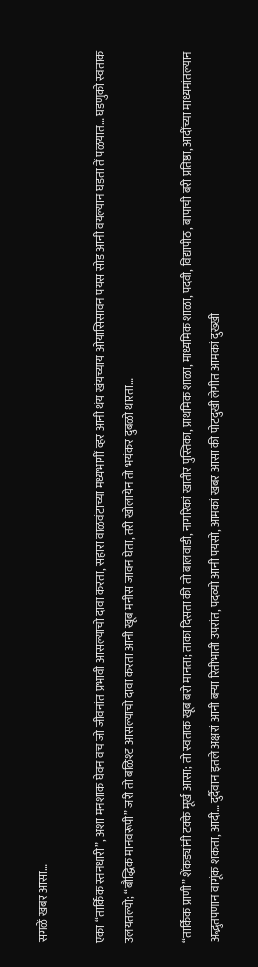सगळें खबर आसा…

एका “तार्किक स्तनधारी”, अशा मनशाक घेवन वच जो जीवनांत प्रभावी आसल्याचो दावा करता, सहारा वाळवंटाच्या मध्यभागीं व्हर आनी थंय खंयच्याय ओयासिसावन पयस सोड आनी वयल्यान घडता तें पळयात… घडणुको स्वताक उलयतल्यो; “बौद्धिक मानवरूपी” जरी तो बळिश्ट आसल्याचो दावा करता आनी खूब मनीस जावन घेता, तरी खोलायेन तो भयंकर दुबळो थारता…

“तार्किक प्राणी” शेंकड्यांनी टक्के मूर्ख आसा; तो स्वताक खूब बरो मानता; ताका दिसता की तो बालवाडी, नागरिकां खातीर पुस्तिका, प्राथमिक शाळा, माध्यमिक शाळा, पदवी, विद्यापीठ, बापाची बरी प्रतिष्ठा, आदींच्या माध्यमांतल्यान अद्भुतपणान वागूंक शकता, आदी… दुर्दैवान इतले अक्षरां आनी बऱ्या रितीभाती उपरांत, पदव्यो आनी पयसो, आमकां खबर आसा की पोटदुखी लेगीत आमकां दुख्खी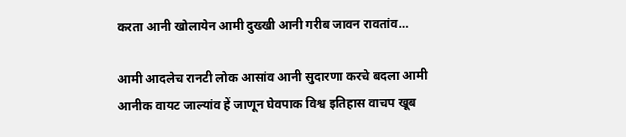करता आनी खोलायेन आमी दुख्खी आनी गरीब जावन रावतांव…

आमी आदलेच रानटी लोक आसांव आनी सुदारणा करचे बदला आमी आनीक वायट जाल्यांव हें जाणून घेवपाक विश्व इतिहास वाचप खूब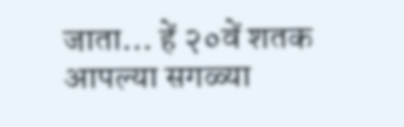जाता… हें २०वें शतक आपल्या सगळ्या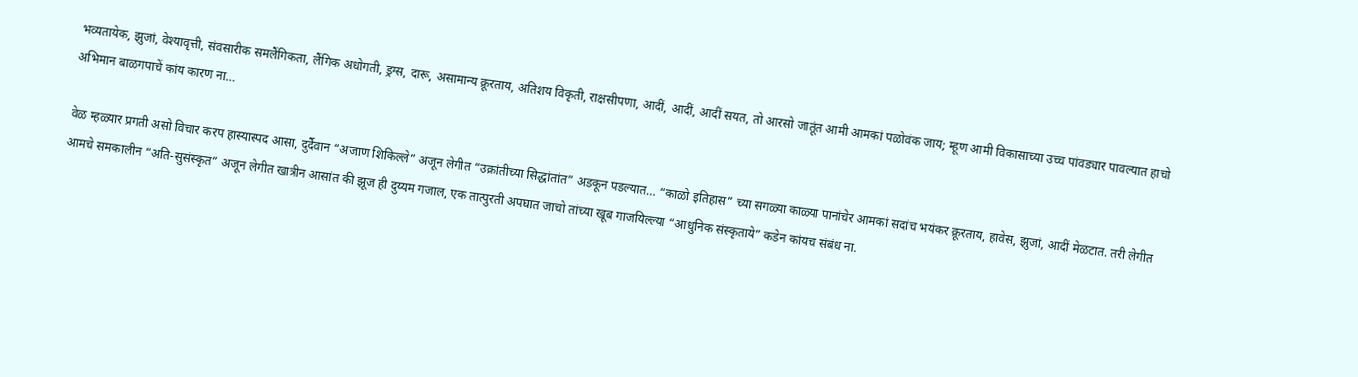भव्यतायेक, झुजां, वेश्यावृत्ती, संवसारीक समलैंगिकता, लैंगिक अधोगती, ड्रग्स, दारू, असामान्य क्रूरताय, अतिशय विकृती, राक्षसीपणा, आदीं, आदीं, आदीं सयत, तो आरसो जातूंत आमी आमकां पळोवंक जाय; म्हूण आमी विकासाच्या उच्च पांवड्यार पावल्यात हाचो अभिमान बाळगपाचें कांय कारण ना…

वेळ म्हळ्यार प्रगती असो विचार करप हास्यास्पद आसा, दुर्दैवान “अजाण शिकिल्ले” अजून लेगीत “उक्रांतीच्या सिद्धांतांत” अडकून पडल्यात… “काळो इतिहास” च्या सगळ्या काळ्या पानांचेर आमकां सदांच भयंकर क्रूरताय, हावेस, झुजां, आदीं मेळटात. तरी लेगीत आमचे समकालीन “अति-सुसंस्कृत” अजून लेगीत खात्रीन आसांत की झूज ही दुय्यम गजाल, एक तात्पुरती अपघात जाचो तांच्या खूब गाजयिल्ल्या “आधुनिक संस्कृताये” कडेन कांयच संबंध ना.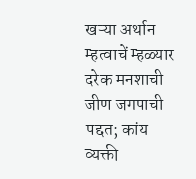खऱ्या अर्थान म्हत्वाचें म्हळ्यार दरेक मनशाची जीण जगपाची पद्दत; कांय व्यक्ती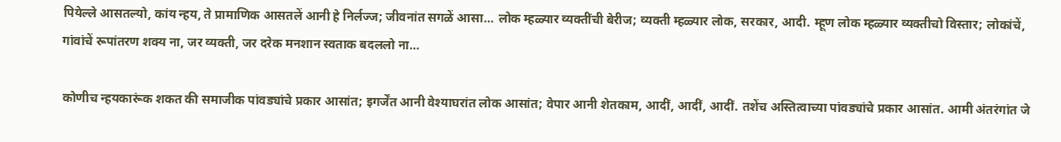पियेल्ले आसतल्यो, कांय न्हय, ते प्रामाणिक आसतलें आनी हे निर्लज्ज; जीवनांत सगळें आसा… लोक म्हळ्यार व्यक्तींची बेरीज; व्यक्ती म्हळ्यार लोक, सरकार, आदी. म्हूण लोक म्हळ्यार व्यक्तीचो विस्तार; लोकांचें, गांवांचें रूपांतरण शक्य ना, जर व्यक्ती, जर दरेक मनशान स्वताक बदललो ना…

कोणीच न्हयकारूंक शकत की समाजीक पांवड्यांचे प्रकार आसांत; इगर्जेंत आनी वेश्याघरांत लोक आसांत; वेपार आनी शेतकाम, आदीं, आदीं, आदीं. तशेंच अस्तित्वाच्या पांवड्यांचे प्रकार आसांत. आमी अंतरंगांत जे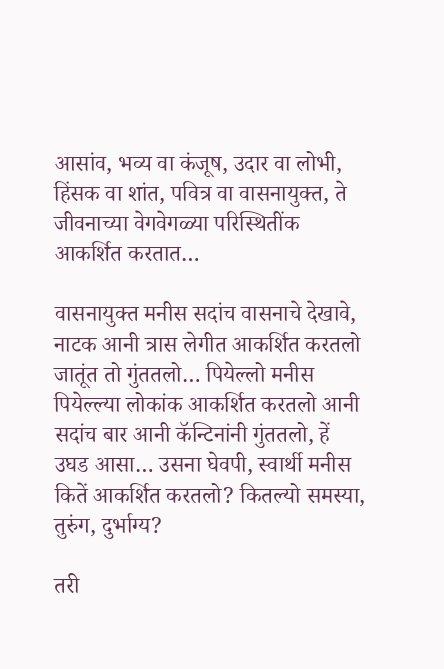आसांव, भव्य वा कंजूष, उदार वा लोभी, हिंसक वा शांत, पवित्र वा वासनायुक्त, ते जीवनाच्या वेगवेगळ्या परिस्थितींक आकर्शित करतात…

वासनायुक्त मनीस सदांच वासनाचे देखावे, नाटक आनी त्रास लेगीत आकर्शित करतलो जातूंत तो गुंततलो… पियेल्लो मनीस पियेल्ल्या लोकांक आकर्शित करतलो आनी सदांच बार आनी कॅन्टिनांनी गुंततलो, हें उघड आसा… उसना घेवपी, स्वार्थी मनीस कितें आकर्शित करतलो? कितल्यो समस्या, तुरुंग, दुर्भाग्य?

तरी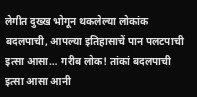लेगीत दुख्ख भोगून थकलेल्या लोकांक बदलपाची, आपल्या इतिहासाचें पान पलटपाची इत्सा आसा… गरीब लोक! तांकां बदलपाची इत्सा आसा आनी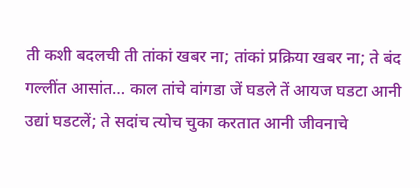ती कशी बदलची ती तांकां खबर ना; तांकां प्रक्रिया खबर ना; ते बंद गल्लींत आसांत… काल तांचे वांगडा जें घडले तें आयज घडटा आनी उद्यां घडटलें; ते सदांच त्योच चुका करतात आनी जीवनाचे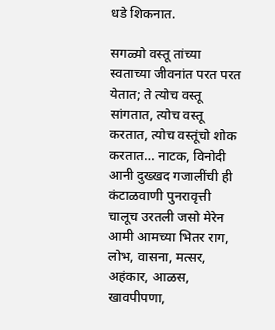धडे शिकनात.

सगळ्यो वस्तू तांच्या स्वताच्या जीवनांत परत परत येतात; ते त्योच वस्तू सांगतात, त्योच वस्तू करतात, त्योच वस्तूंचो शोक करतात… नाटक, विनोदी आनी दुख्खद गजालींची ही कंटाळवाणी पुनरावृत्ती चालूच उरतली जसो मेरेन आमी आमच्या भितर राग, लोभ, वासना, मत्सर, अहंकार, आळस, खावपीपणा,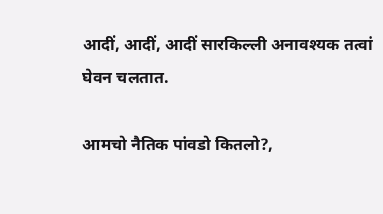आदीं, आदीं, आदीं सारकिल्ली अनावश्यक तत्वां घेवन चलतात.

आमचो नैतिक पांवडो कितलो?,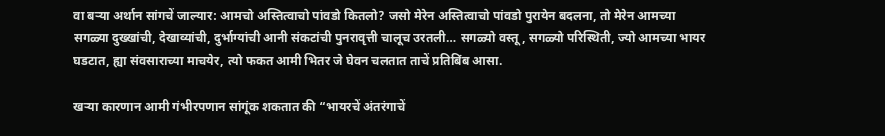वा बऱ्या अर्थान सांगचें जाल्यार: आमचो अस्तित्वाचो पांवडो कितलो? जसो मेरेन अस्तित्वाचो पांवडो पुरायेन बदलना, तो मेरेन आमच्या सगळ्या दुख्खांची, देखाव्यांची, दुर्भाग्यांची आनी संकटांची पुनरावृत्ती चालूच उरतली… सगळ्यो वस्तू, सगळ्यो परिस्थिती, ज्यो आमच्या भायर घडटात, ह्या संवसाराच्या माचयेर, त्यो फकत आमी भितर जे घेवन चलतात ताचें प्रतिबिंब आसा.

खऱ्या कारणान आमी गंभीरपणान सांगूंक शकतात की “भायरचें अंतरंगाचें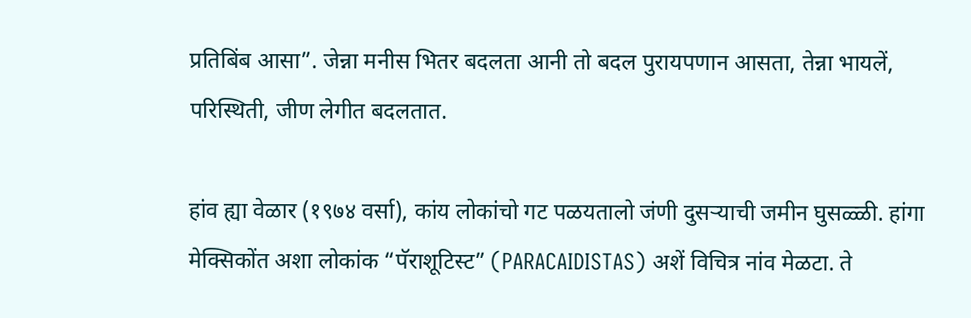प्रतिबिंब आसा”. जेन्ना मनीस भितर बदलता आनी तो बदल पुरायपणान आसता, तेन्ना भायलें, परिस्थिती, जीण लेगीत बदलतात.

हांव ह्या वेळार (१९७४ वर्सा), कांय लोकांचो गट पळयतालो जंणी दुसऱ्याची जमीन घुसळ्ळी. हांगा मेक्सिकोंत अशा लोकांक “पॅराशूटिस्ट” (PARACAIDISTAS) अशें विचित्र नांव मेळटा. ते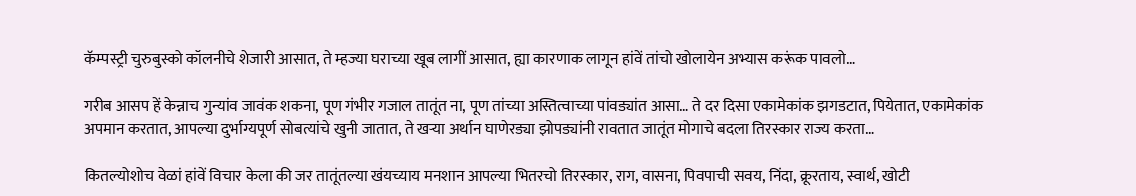कॅम्पस्ट्री चुरुबुस्को कॉलनीचे शेजारी आसात, ते म्हज्या घराच्या खूब लागीं आसात, ह्या कारणाक लागून हांवें तांचो खोलायेन अभ्यास करूंक पावलो…

गरीब आसप हें केन्नाच गुन्यांव जावंक शकना, पूण गंभीर गजाल तातूंत ना, पूण तांच्या अस्तित्वाच्या पांवड्यांत आसा… ते दर दिसा एकामेकांक झगडटात, पियेतात, एकामेकांक अपमान करतात, आपल्या दुर्भाग्यपूर्ण सोबत्यांचे खुनी जातात, ते खऱ्या अर्थान घाणेरड्या झोपड्यांनी रावतात जातूंत मोगाचे बदला तिरस्कार राज्य करता…

कितल्योशोच वेळां हांवें विचार केला की जर तातूंतल्या खंयच्याय मनशान आपल्या भितरचो तिरस्कार, राग, वासना, पिवपाची सवय, निंदा, क्रूरताय, स्वार्थ, खोटी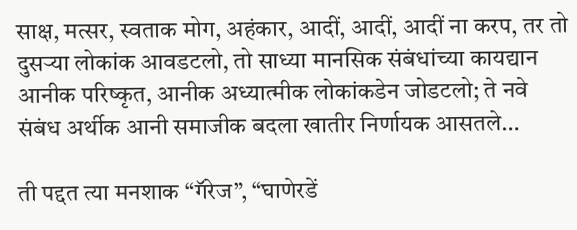साक्ष, मत्सर, स्वताक मोग, अहंकार, आदीं, आदीं, आदीं ना करप, तर तो दुसऱ्या लोकांक आवडटलो, तो साध्या मानसिक संबंधांच्या कायद्यान आनीक परिष्कृत, आनीक अध्यात्मीक लोकांकडेन जोडटलो; ते नवे संबंध अर्थीक आनी समाजीक बदला खातीर निर्णायक आसतले…

ती पद्दत त्या मनशाक “गॅरेज”, “घाणेरडें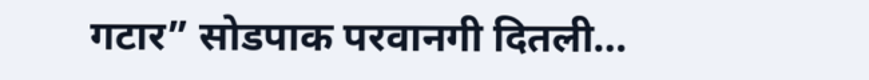गटार” सोडपाक परवानगी दितली…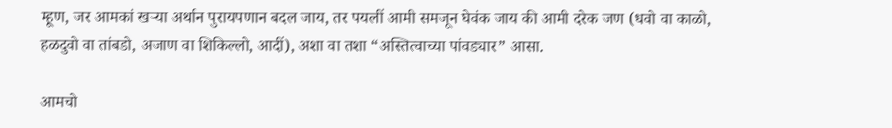म्हूण, जर आमकां खऱ्या अर्थान पुरायपणान बदल जाय, तर पयलीं आमी समजून घेवंक जाय की आमी दरेक जण (धवो वा काळो, हळदुवो वा तांबडो, अजाण वा शिकिल्लो, आदीं), अशा वा तशा “अस्तित्वाच्या पांवड्यार” आसा.

आमचो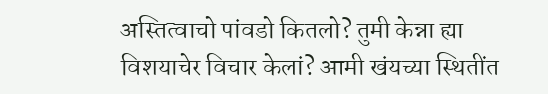अस्तित्वाचो पांवडो कितलो? तुमी केन्ना ह्या विशयाचेर विचार केलां? आमी खंयच्या स्थितींत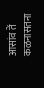आसांव तें कळनासतना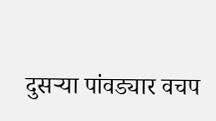दुसऱ्या पांवड्यार वचप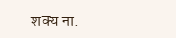शक्य ना.